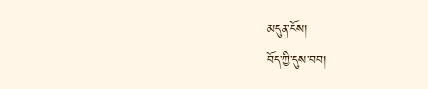མདུན་ངོས།
བོད་ཀྱི་དུས་བབ།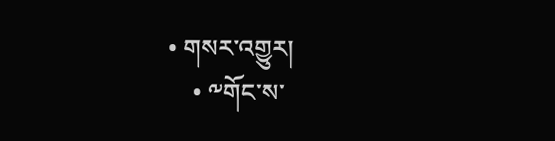• གསར་འགྱུར།
    • ༸གོང་ས་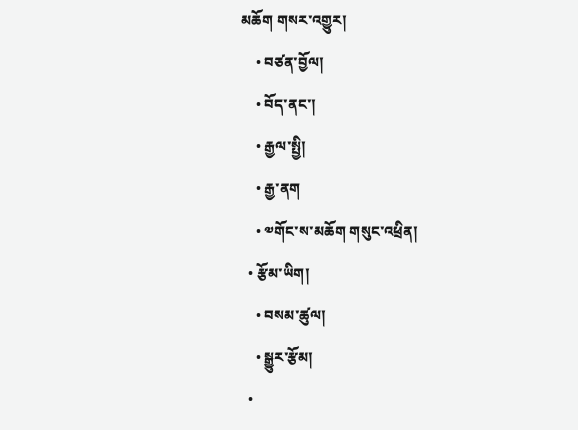མཆོག གསར་འགྱུར།
    • བཙན་བྱོལ།
    • བོད་ནང་།
    • རྒྱལ་སྤྱི།
    • རྒྱ་ནག
    • ༧གོང་ས་མཆོག གསུང་འཕྲིན།
  • རྩོམ་ཡིག།
    • བསམ་ཚུལ།
    • སྒྱུར་རྩོམ།
  •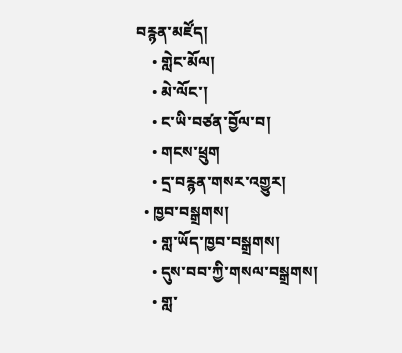བརྙན་མཛོད།
    • གླེང་མོལ།
    • མེ་ལོང་།
    • ང་ཡི་བཙན་བྱོལ་བ།
    • གངས་ཕྲུག
    • དྲ་བརྙན་གསར་འགྱུར།
  • ཁྱབ་བསྒྲགས།
    • གླ་ཡོད་ཁྱབ་བསྒྲགས།
    • དུས་བབ་ཀྱི་གསལ་བསྒྲགས།
    • གླ་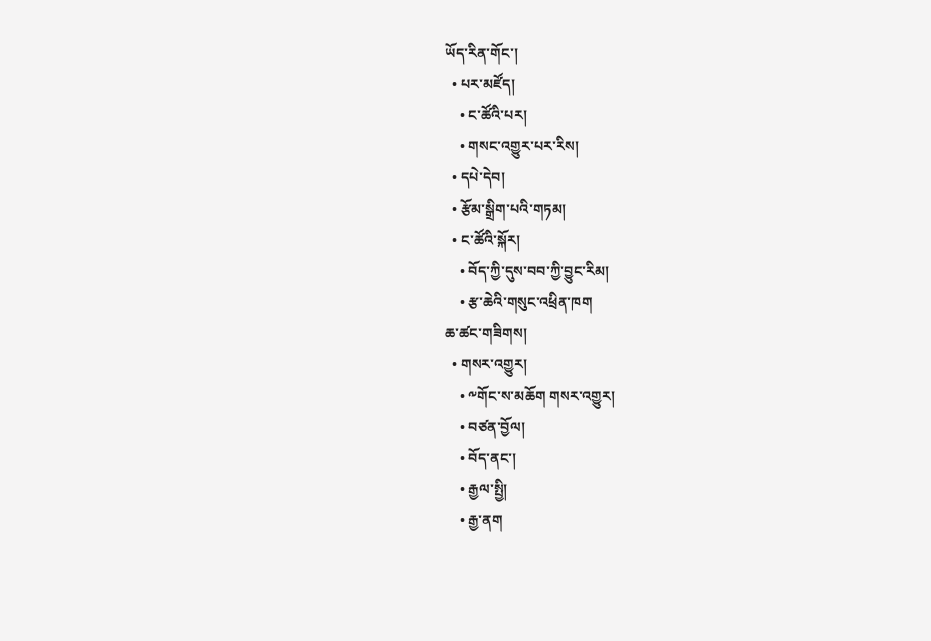ཡོད་རིན་གོང་།
  • པར་མཛོད།
    • ང་ཚོའི་པར།
    • གསང་འགྱུར་པར་རིས།
  • དཔེ་དེབ།
  • རྩོམ་སྒྲིག་པའི་གཏམ།
  • ང་ཚོའི་སྐོར།
    • བོད་ཀྱི་དུས་བབ་ཀྱི་བྱུང་རིམ།
    • རྩ་ཆེའི་གསུང་འཕྲིན་ཁག
ཆ་ཚང་གཟིགས།
  • གསར་འགྱུར།
    • ༸གོང་ས་མཆོག གསར་འགྱུར།
    • བཙན་བྱོལ།
    • བོད་ནང་།
    • རྒྱལ་སྤྱི།
    • རྒྱ་ནག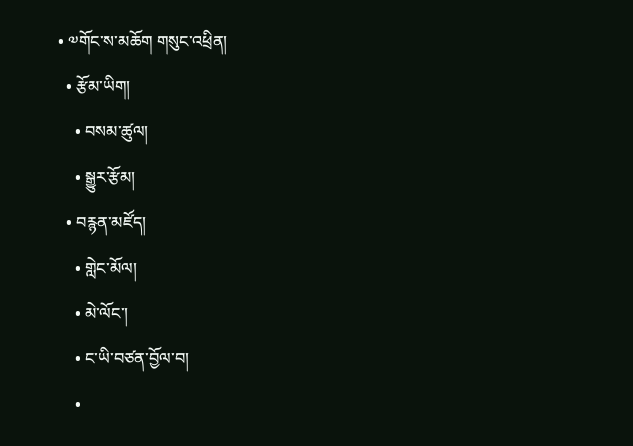• ༧གོང་ས་མཆོག གསུང་འཕྲིན།
  • རྩོམ་ཡིག།
    • བསམ་ཚུལ།
    • སྒྱུར་རྩོམ།
  • བརྙན་མཛོད།
    • གླེང་མོལ།
    • མེ་ལོང་།
    • ང་ཡི་བཙན་བྱོལ་བ།
    •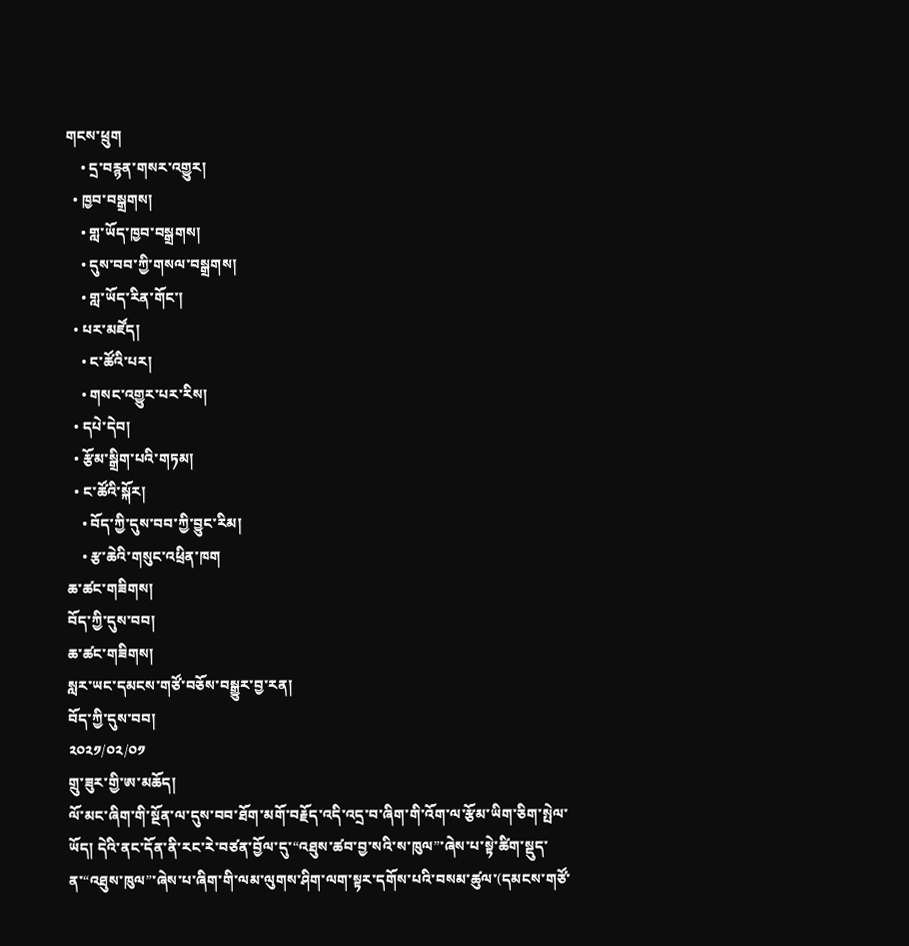གངས་ཕྲུག
    • དྲ་བརྙན་གསར་འགྱུར།
  • ཁྱབ་བསྒྲགས།
    • གླ་ཡོད་ཁྱབ་བསྒྲགས།
    • དུས་བབ་ཀྱི་གསལ་བསྒྲགས།
    • གླ་ཡོད་རིན་གོང་།
  • པར་མཛོད།
    • ང་ཚོའི་པར།
    • གསང་འགྱུར་པར་རིས།
  • དཔེ་དེབ།
  • རྩོམ་སྒྲིག་པའི་གཏམ།
  • ང་ཚོའི་སྐོར།
    • བོད་ཀྱི་དུས་བབ་ཀྱི་བྱུང་རིམ།
    • རྩ་ཆེའི་གསུང་འཕྲིན་ཁག
ཆ་ཚང་གཟིགས།
བོད་ཀྱི་དུས་བབ།
ཆ་ཚང་གཟིགས།
སླར་ཡང་དམངས་གཙོ་བཅོས་བསྒྱུར་བྱ་རན།
བོད་ཀྱི་དུས་བབ།
༢༠༢༡/༠༢/༠༡
གྲུ་ཟུར་གྱི་ཨ་མཆོད།
ལོ་མང་ཞིག་གི་སྔོན་ལ་དུས་བབ་ཐོག་མགོ་བརྗོད་འདི་འདྲ་བ་ཞིག་གི་འོག་ལ་རྩོམ་ཡིག་ཅིག་སྤེལ་ཡོད། དེའི་ནང་དོན་ནི་རང་རེ་བཙན་བྱོལ་དུ་“འཐུས་ཚབ་བྱ་སའི་ས་ཁུལ”་ཞེས་པ་སྟེ་ཚིག་སྡུད་ན་“འཐུས་ཁུལ”་ཞེས་པ་ཞིག་གི་ལམ་ལུགས་ཤིག་ལག་སྟར་དགོས་པའི་བསམ་ཚུལ་(དམངས་གཙོ་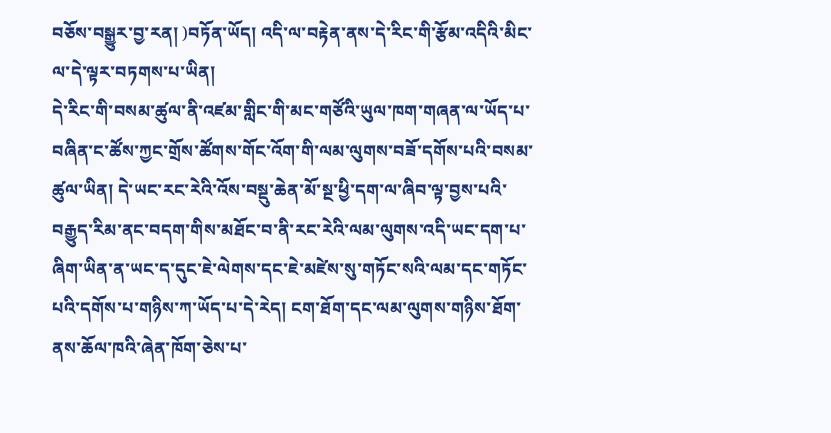བཅོས་བསྒྱུར་བྱ་རན། )བཏོན་ཡོད། འདི་ལ་བརྟེན་ནས་དེ་རིང་གི་རྩོམ་འདིའི་མིང་ལ་དེ་ལྟར་བཏགས་པ་ཡིན།
དེ་རིང་གི་བསམ་ཚུལ་ནི་འཛམ་གླིང་གི་མང་གཙོའི་ཡུལ་ཁག་གཞན་ལ་ཡོད་པ་བཞིན་ང་ཚོས་ཀྱང་གྲོས་ཚོགས་གོང་འོག་གི་ལམ་ལུགས་བཟོ་དགོས་པའི་བསམ་ཚུལ་ཡིན། དེ་ཡང་རང་རེའི་འོས་བསྡུ་ཆེན་མོ་སྔ་ཕྱི་དག་ལ་ཞིབ་ལྟ་བྱས་པའི་བརྒྱུད་རིམ་ནང་བདག་གིས་མཐོང་བ་ནི་རང་རེའི་ལམ་ལུགས་འདི་ཡང་དག་པ་ཞིག་ཡིན་ན་ཡང་ད་དུང་ཇེ་ལེགས་དང་ཇེ་མཛེས་སུ་གཏོང་སའི་ལམ་དང་གཏོང་པའི་དགོས་པ་གཉིས་ཀ་ཡོད་པ་དེ་རེད། ངག་ཐོག་དང་ལམ་ལུགས་གཉིས་ཐོག་ནས་ཆོལ་ཁའི་ཞེན་ཁོག་ཅེས་པ་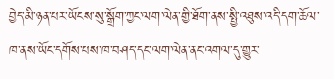བྱེད་མི་ཉན་པར་ཡོངས་སུ་སྒྲོག་ཀྱང་ལག་ལེན་གྱི་ཐོག་ནས་སྤྱི་འཐུས་འདི་དག་ཆོལ་ཁ་ནས་ཡོང་དགོས་པས་ཁ་བཤད་དང་ལག་ལེན་ནང་འགལ་དུ་གྱུར་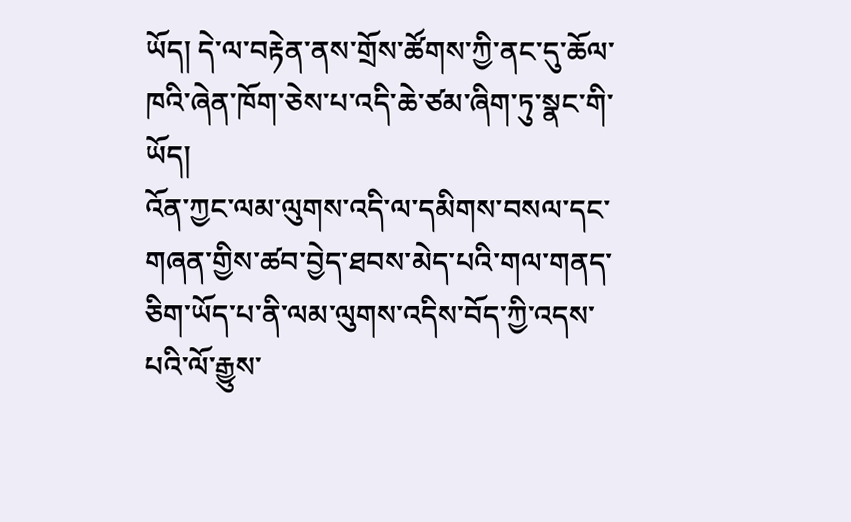ཡོད། དེ་ལ་བརྟེན་ནས་གྲོས་ཚོགས་ཀྱི་ནང་དུ་ཆོལ་ཁའི་ཞེན་ཁོག་ཅེས་པ་འདི་ཆེ་ཙམ་ཞིག་ཏུ་སྣང་གི་ཡོད།
འོན་ཀྱང་ལམ་ལུགས་འདི་ལ་དམིགས་བསལ་དང་གཞན་གྱིས་ཚབ་བྱེད་ཐབས་མེད་པའི་གལ་གནད་ཅིག་ཡོད་པ་ནི་ལམ་ལུགས་འདིས་བོད་ཀྱི་འདས་པའི་ལོ་རྒྱུས་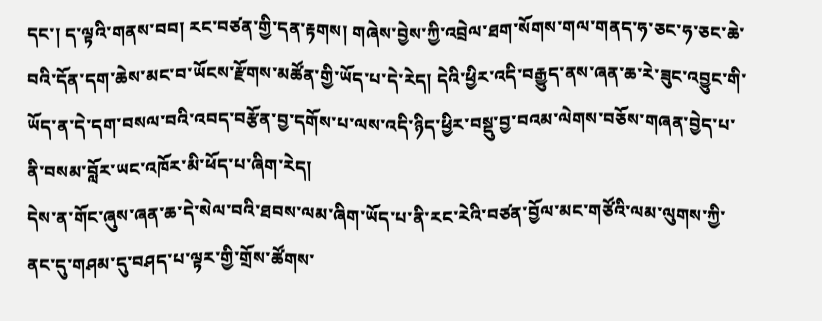དང་། ད་ལྟའི་གནས་བབ། རང་བཙན་གྱི་དན་རྟགས། གཞེས་བྱེས་ཀྱི་འབྲེལ་ཐག་སོགས་གལ་གནད་ཧ་ཅང་ཧ་ཅང་ཆེ་བའི་དོན་དག་ཆེས་མང་བ་ཡོངས་རྫོགས་མཚོན་གྱི་ཡོད་པ་དེ་རེད། དེའི་ཕྱིར་འདི་བརྒྱུད་ནས་ཞན་ཆ་རེ་ཟུང་འབྱུང་གི་ཡོད་ན་དེ་དག་བསལ་བའི་འབད་བརྩོན་བྱ་དགོས་པ་ལས་འདི་ཉིད་ཕྱིར་བསྡུ་བྱ་བའམ་ལེགས་བཅོས་གཞན་བྱེད་པ་ནི་བསམ་བློར་ཡང་འཁོར་མི་ཕོད་པ་ཞིག་རེད།
དེས་ན་གོང་ཞུས་ཞན་ཆ་དེ་སེལ་བའི་ཐབས་ལམ་ཞིག་ཡོད་པ་ནི་རང་རེའི་བཙན་བྱོལ་མང་གཙོའི་ལམ་ལུགས་ཀྱི་ནང་དུ་གཤམ་དུ་བཤད་པ་ལྟར་གྱི་གྲོས་ཚོགས་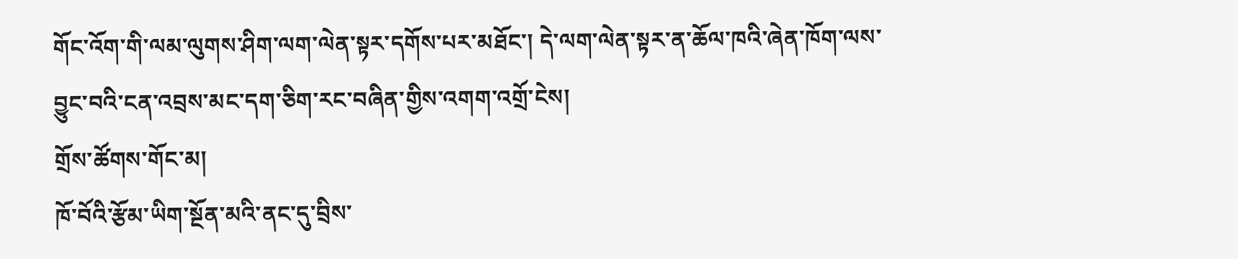གོང་འོག་གི་ལམ་ལུགས་ཤིག་ལག་ལེན་སྟར་དགོས་པར་མཐོང་། དེ་ལག་ལེན་སྟར་ན་ཆོལ་ཁའི་ཞེན་ཁོག་ལས་བྱུང་བའི་ངན་འབྲས་མང་དག་ཅིག་རང་བཞིན་གྱིས་འགག་འགྲོ་ངེས།
གྲོས་ཚོགས་གོང་མ།
ཁོ་བོའི་རྩོམ་ཡིག་སྔོན་མའི་ནང་དུ་བྲིས་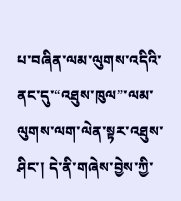པ་བཞིན་ལམ་ལུགས་འདིའི་ནང་དུ་“འཐུས་ཁུལ”་ལམ་ལུགས་ལག་ལེན་སྟར་འཐུས་ཤིང་། དེ་ནི་གཞེས་བྱེས་ཀྱི་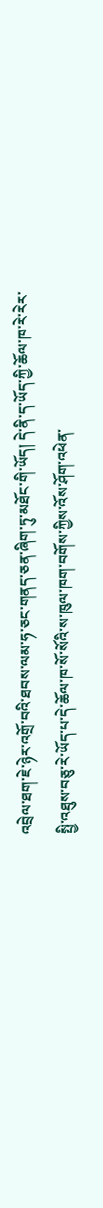འབྲེལ་ཐག་ཇེ་ཉེར་འགྲོ་བའི་ཐབས་ལམ་ཧ་ཅང་གནད་ཅན་ཞིག་ཏུ་མཐོང་གི་ཡོད། དེ་ནི་ད་ཡོད་ཀྱི་ཆོལ་ཁ་རེ་རེར་སྤྱི་འཐུས་བཅུ་རེ་ཡོད་པ་དེ་ཆོལ་ཁ་སོ་སོའི་ས་ཁུལ་ཁག་བགོས་ཀྱིས་འོས་ཤོག་འཕེན་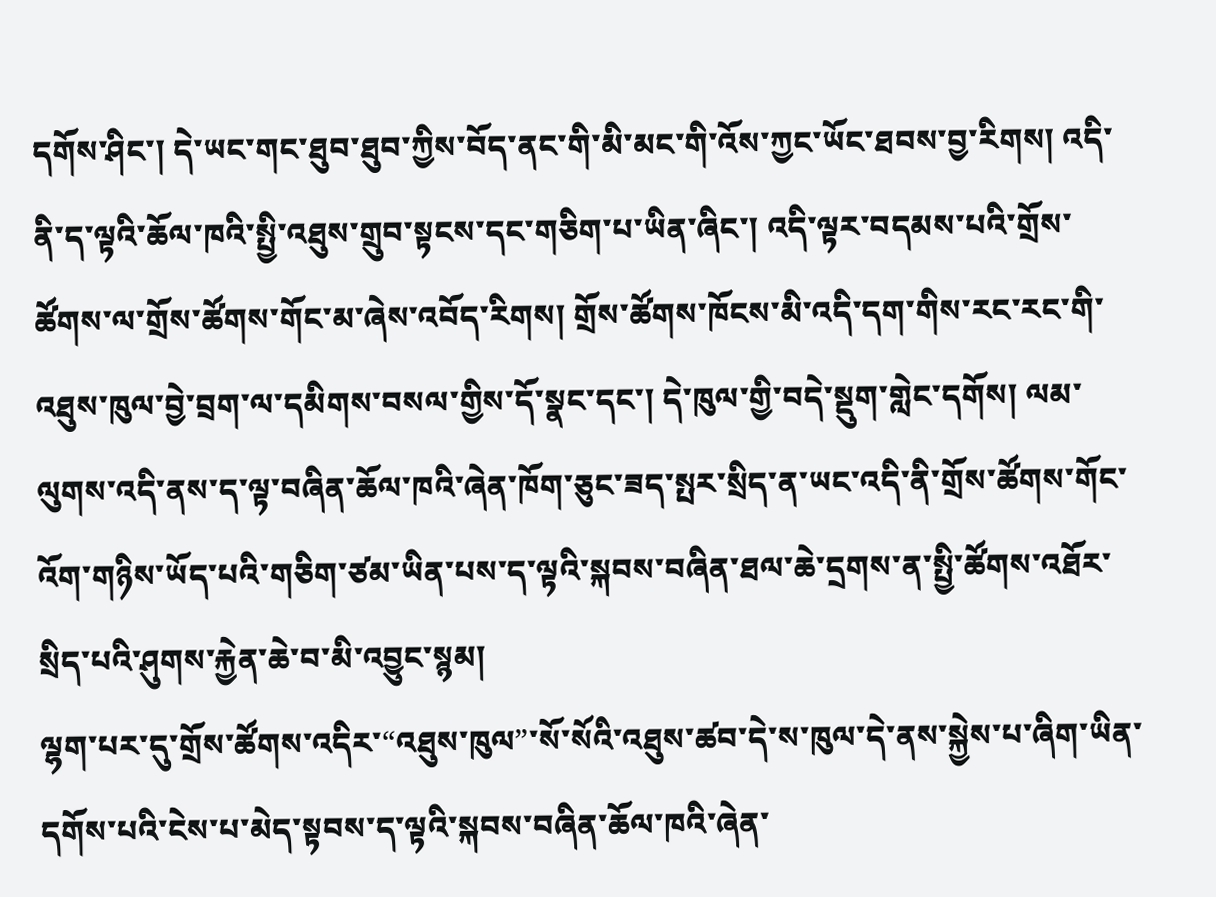དགོས་ཤིང་། དེ་ཡང་གང་ཐུབ་ཐུབ་ཀྱིས་བོད་ནང་གི་མི་མང་གི་འོས་ཀྱང་ཡོང་ཐབས་བྱ་རིགས། འདི་ནི་ད་ལྟའི་ཆོལ་ཁའི་སྤྱི་འཐུས་གྲུབ་སྟངས་དང་གཅིག་པ་ཡིན་ཞིང་། འདི་ལྟར་བདམས་པའི་གྲོས་ཚོགས་ལ་གྲོས་ཚོགས་གོང་མ་ཞེས་འབོད་རིགས། གྲོས་ཚོགས་ཁོངས་མི་འདི་དག་གིས་རང་རང་གི་འཐུས་ཁུལ་བྱེ་བྲག་ལ་དམིགས་བསལ་གྱིས་དོ་སྣང་དང་། དེ་ཁུལ་གྱི་བདེ་སྡུག་གླེང་དགོས། ལམ་ལུགས་འདི་ནས་ད་ལྟ་བཞིན་ཆོལ་ཁའི་ཞེན་ཁོག་ཅུང་ཟད་སྤར་སྲིད་ན་ཡང་འདི་ནི་གྲོས་ཚོགས་གོང་འོག་གཉིས་ཡོད་པའི་གཅིག་ཙམ་ཡིན་པས་ད་ལྟའི་སྐབས་བཞིན་ཐལ་ཆེ་དྲགས་ན་སྤྱི་ཚོགས་འཐོར་སྲིད་པའི་ཤུགས་རྐྱེན་ཆེ་བ་མི་འབྱུང་སྙམ།
ལྷག་པར་དུ་གྲོས་ཚོགས་འདིར་“འཐུས་ཁུལ”་སོ་སོའི་འཐུས་ཚབ་དེ་ས་ཁུལ་དེ་ནས་སྐྱེས་པ་ཞིག་ཡིན་དགོས་པའི་ངེས་པ་མེད་སྟབས་ད་ལྟའི་སྐབས་བཞིན་ཆོལ་ཁའི་ཞེན་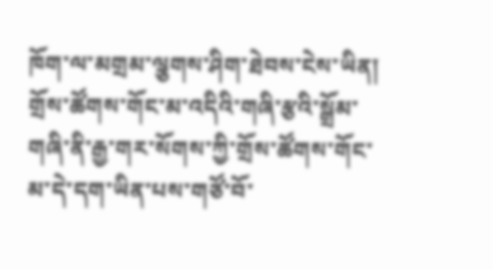ཁོག་ལ་མགྲམ་ལྕགས་ཤིག་ཐེབས་ངེས་ཡིན། གྲོས་ཚོགས་གོང་མ་འདིའི་གཞི་རྩའི་སྒྲོམ་གཞི་ནི་རྒྱ་གར་སོགས་ཀྱི་གྲོས་ཚོགས་གོང་མ་དེ་དག་ཡིན་པས་གཙོ་བོ་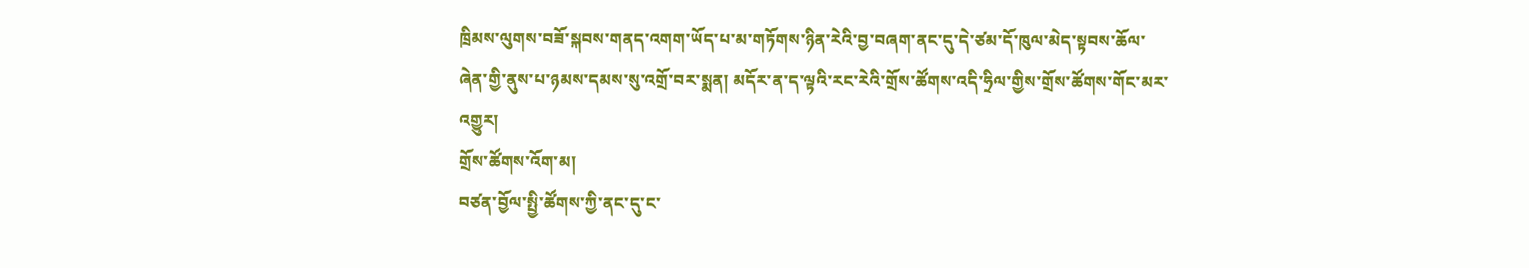ཁྲིམས་ལུགས་བཟོ་སྐབས་གནད་འགག་ཡོད་པ་མ་གཏོགས་ཉིན་རེའི་བྱ་བཞག་ནང་དུ་དེ་ཙམ་དོ་ཁུལ་མེད་སྟབས་ཆོལ་ཞེན་གྱི་ནུས་པ་ཉམས་དམས་སུ་འགྲོ་བར་སྨན། མདོར་ན་ད་ལྟའི་རང་རེའི་གྲོས་ཚོགས་འདི་ཧྲིལ་གྱིས་གྲོས་ཚོགས་གོང་མར་འགྱུར།
གྲོས་ཚོགས་འོག་མ།
བཙན་བྱོལ་སྤྱི་ཚོགས་ཀྱི་ནང་དུ་ང་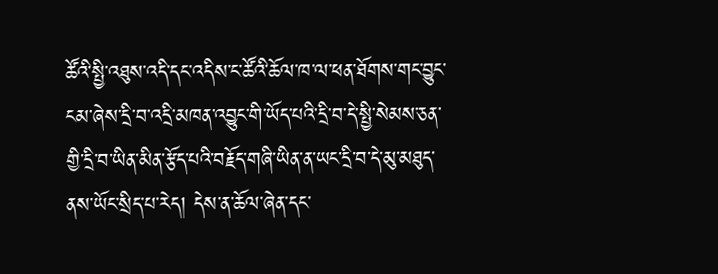ཚོའི་སྤྱི་འཐུས་འདི་དང་འདིས་ང་ཚོའི་ཆོལ་ཁ་ལ་ཕན་ཐོགས་གང་བྱུང་ངམ་ཞེས་དྲི་བ་འདྲི་མཁན་འབྱུང་གི་ཡོད་པའི་དྲི་བ་དེ་སྤྱི་སེམས་ཅན་གྱི་དྲི་བ་ཡིན་མིན་རྩོད་པའི་བརྗོད་གཞི་ཡིན་ན་ཡང་དྲི་བ་དེ་མུ་མཐུད་ནས་ཡོང་སྲིད་པ་རེད། དེས་ན་ཆོལ་ཞེན་དང་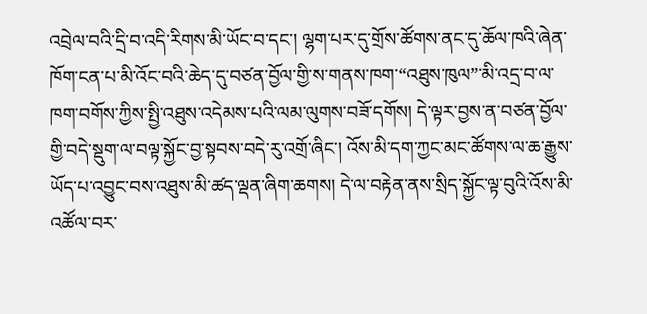འབྲེལ་བའི་དྲི་བ་འདི་རིགས་མི་ཡོང་བ་དང་། ལྷག་པར་དུ་གྲོས་ཚོགས་ནང་དུ་ཆོལ་ཁའི་ཞེན་ཁོག་ངན་པ་མི་འོང་བའི་ཆེད་དུ་བཙན་བྱོལ་གྱི་ས་གནས་ཁག་“འཐུས་ཁུལ”་མི་འདྲ་བ་ལ་ཁག་བགོས་ཀྱིས་སྤྱི་འཐུས་འདེམས་པའི་ལམ་ལུགས་བཟོ་དགོས། དེ་ལྟར་བྱས་ན་བཙན་བྱོལ་གྱི་བདེ་སྡུག་ལ་བལྟ་སྐྱོང་བྱ་སྟབས་བདེ་རུ་འགྲོ་ཞིང་། འོས་མི་དག་ཀྱང་མང་ཚོགས་ལ་ཆ་རྒྱུས་ཡོད་པ་འབྱུང་བས་འཐུས་མི་ཚད་ལྡན་ཞིག་ཆགས། དེ་ལ་བརྟེན་ནས་སྲིད་སྐྱོང་ལྟ་བུའི་འོས་མི་འཚོལ་བར་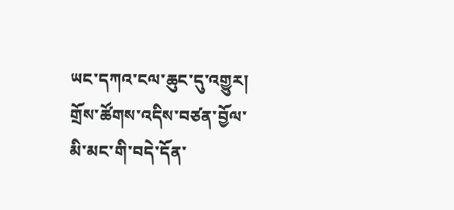ཡང་དཀའ་ངལ་ཆུང་དུ་འགྱུར།
གྲོས་ཚོགས་འདིས་བཙན་བྱོལ་མི་མང་གི་བདེ་དོན་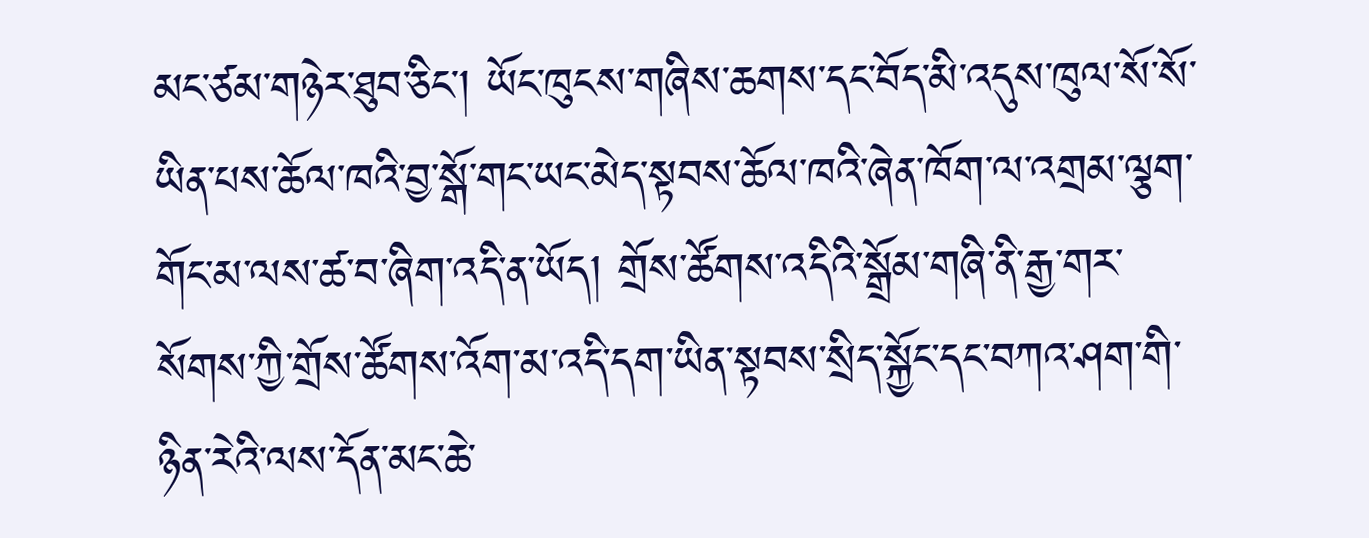མང་ཙམ་གཉེར་ཐུབ་ཅིང་། ཡོང་ཁུངས་གཞིས་ཆགས་དང་བོད་མི་འདུས་ཁུལ་སོ་སོ་ཡིན་པས་ཆོལ་ཁའི་བྱ་སྒོ་གང་ཡང་མེད་སྟབས་ཆོལ་ཁའི་ཞེན་ཁོག་ལ་འགྲམ་ལྕག་གོང་མ་ལས་ཚ་བ་ཞིག་འདི་ན་ཡོད། གྲོས་ཚོགས་འདིའི་སྒྲོམ་གཞི་ནི་རྒྱ་གར་སོགས་ཀྱི་གྲོས་ཚོགས་འོག་མ་འདི་དག་ཡིན་སྟབས་སྲིད་སྐྱོང་དང་བཀའ་ཤག་གི་ཉིན་རེའི་ལས་དོན་མང་ཆེ་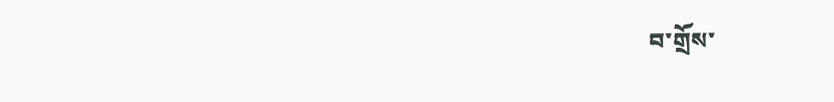བ་གྲོས་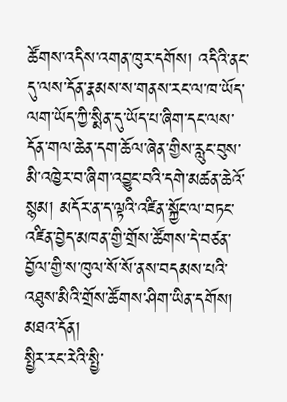ཚོགས་འདིས་འགན་ཁུར་དགོས། འདིའི་ནང་དུ་ལས་དོན་རྣམས་ས་གནས་རང་ལ་ཁ་ཡོད་ལག་ཡོད་ཀྱི་སྨིན་དུ་ཡོད་པ་ཞིག་དང་ལས་དོན་གལ་ཆེན་དག་ཆོལ་ཞེན་གྱིས་རླུང་བུས་མི་འཁྱེར་བ་ཞིག་འབྱུང་བའི་དགེ་མཚན་ཆེའོ་སྙམ། མདོར་ན་ད་ལྟའི་འཛིན་སྐྱོང་ལ་བཏང་འཛིན་བྱེད་མཁན་གྱི་གྲོས་ཚོགས་དེ་བཙན་བྱོལ་གྱི་ས་ཁུལ་སོ་སོ་ནས་བདམས་པའི་འཐུས་མིའི་གྲོས་ཚོགས་ཤིག་ཡིན་དགོས།
མཐའ་དོན།
སྤྱིར་རང་རེའི་སྤྱི་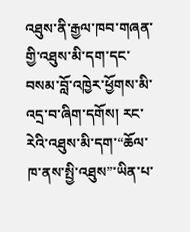འཐུས་ནི་རྒྱལ་ཁབ་གཞན་གྱི་འཐུས་མི་དག་དང་བསམ་བློ་འཁྱེར་ཕྱོགས་མི་འདྲ་བ་ཞིག་དགོས། རང་རེའི་འཐུས་མི་དག་“ཆོལ་ཁ་ནས་སྤྱི་འཐུས”་ཡིན་པ་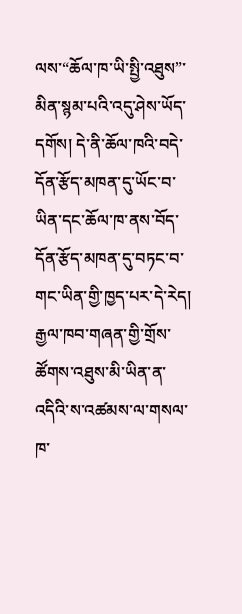ལས་“ཆོལ་ཁ་ཡི་སྤྱི་འཐུས”་མིན་སྙམ་པའི་འདུ་ཤེས་ཡོད་དགོས། དེ་ནི་ཆོལ་ཁའི་བདེ་དོན་རྩོད་མཁན་དུ་ཡོང་བ་ཡིན་དང་ཆོལ་ཁ་ནས་བོད་དོན་རྩོད་མཁན་དུ་བཏང་བ་གང་ཡིན་གྱི་ཁྱད་པར་དེ་རེད། རྒྱལ་ཁབ་གཞན་གྱི་གྲོས་ཚོགས་འཐུས་མི་ཡིན་ན་འདིའི་ས་འཚམས་ལ་གསལ་ཁ་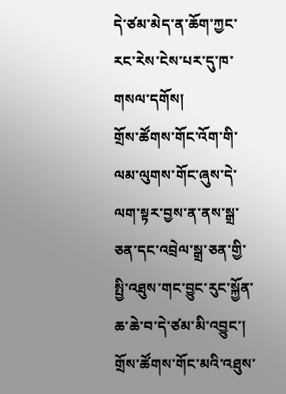དེ་ཙམ་མེད་ན་ཆོག་ཀྱང་རང་རེས་ངེས་པར་དུ་ཁ་གསལ་དགོས།
གྲོས་ཚོགས་གོང་འོག་གི་ལམ་ལུགས་གོང་ཞུས་དེ་ལག་སྟར་བྱས་ན་ནས་སྒྲ་ཅན་དང་འབྲེལ་སྒྲ་ཅན་གྱི་སྤྱི་འཐུས་གང་བྱུང་རུང་སྐྱོན་ཆ་ཆེ་བ་དེ་ཙམ་མི་འབྱུང་། གྲོས་ཚོགས་གོང་མའི་འཐུས་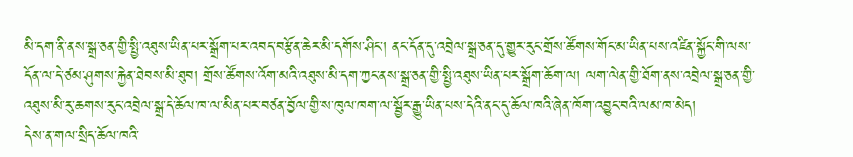མི་དག་ནི་ནས་སྒྲ་ཅན་གྱི་སྤྱི་འཐུས་ཡིན་པར་སྒྲོག་པར་འབད་བརྩོན་ཆེར་མི་དགོས་ཤིང་། ནང་དོན་དུ་འབྲེལ་སྒྲ་ཅན་དུ་གྱུར་རུང་གྲོས་ཚོགས་གོང་མ་ཡིན་པས་འཛིན་སྐྱོང་གི་ལས་དོན་ལ་དེ་ཙམ་ཤུགས་རྐྱེན་ཐེབས་མི་ཐུབ། གྲོས་ཚོགས་འོག་མའི་འཐུས་མི་དག་ཀྱང་ནས་སྒྲ་ཅན་གྱི་སྤྱི་འཐུས་ཡིན་པར་སྒྲོག་ཆོག་ལ། ལག་ལེན་གྱི་ཐོག་ནས་འབྲེལ་སྒྲ་ཅན་གྱི་འཐུས་མི་རུ་ཆགས་རུང་འབྲེལ་སྒྲ་དེ་ཆོལ་ཁ་ལ་མིན་པར་བཙན་བྱོལ་གྱི་ས་ཁུལ་ཁག་ལ་སྦྱོར་རྒྱུ་ཡིན་པས་དེའི་ནང་དུ་ཆོལ་ཁའི་ཞེན་ཁོག་འབྱུང་བའི་ལམ་ཁ་མེད།
དེས་ན་གལ་སྲིད་ཆོལ་ཁའི་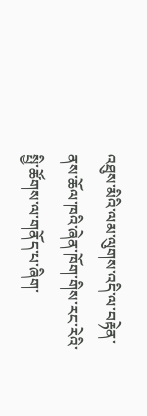འཐུས་མིའི་ལམ་ལུགས་འདི་ལ་བརྟེན་ནས་ཆོལ་ཁའི་ཞེན་ཁོག་གིས་རང་རེའི་སྤྱི་ཚོགས་ལ་གནོད་པ་ཞིག་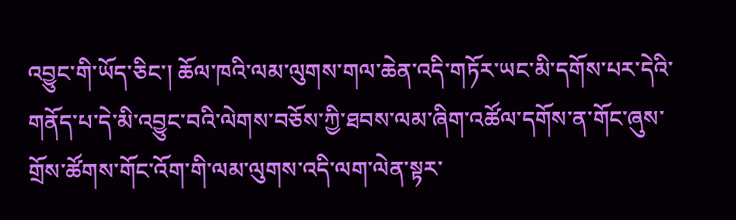འབྱུང་གི་ཡོད་ཅིང་། ཆོལ་ཁའི་ལམ་ལུགས་གལ་ཆེན་འདི་གཏོར་ཡང་མི་དགོས་པར་དེའི་གནོད་པ་དེ་མི་འབྱུང་བའི་ལེགས་བཅོས་ཀྱི་ཐབས་ལམ་ཞིག་འཚོལ་དགོས་ན་གོང་ཞུས་གྲོས་ཚོགས་གོང་འོག་གི་ལམ་ལུགས་འདི་ལག་ལེན་སྟར་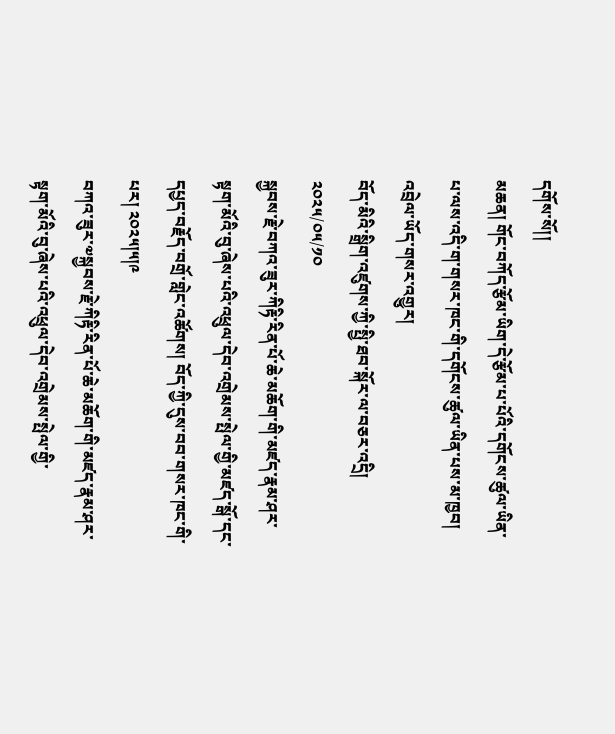དགོས་སོ།།
མཆན། གོང་བཀོད་རྩོམ་ཡིག་དེ་རྩོམ་པ་པོའི་དགོངས་ཚུལ་ཡིན་པ་ལས་འདི་ག་གསར་ཁང་གི་དགོངས་ཚུལ་ཡིན་པས་མ་ཁྱབ།
འབྲེལ་ཡོད་གསར་འགྱུར།
བོད་མིའི་སྒྲིག་འཛུགས་ཀྱི་སྤྱི་ཐབ་སྐོར་ལ་བཅར་འདྲི།
༢༠༢༥/༠༥/༡༠
སྐྱབས་རྗེ་བཀའ་ཟུར་ཀིརྟི་རིན་པོ་ཆེ་མཆོག་གི་མཛད་རྣམ་ཤར་སྟག་མོའི་བུ་ཞེས་པའི་འཕྲུལ་དེབ་འགྲེམས་སྤེལ་གྱི་མཛད་སྒོ་དང་དཔྱད་བརྗོད་བགྲོ་གླེང་འཚོགས། བོད་ཀྱི་དུས་བབ་གསར་ཁང་གི་པར། ༢༠༢༥།༥།༩
བཀའ་ཟུར་༧སྐྱབས་རྗེ་ཀིརྟི་རིན་པོ་ཆེ་མཆོག་གི་མཛད་རྣམ་ཤར་སྟག་མོའི་བུ་ཞེས་པའི་འཕྲུལ་དེབ་འགྲེམས་སྤེལ་གྱི་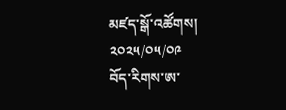མཛད་སྒོ་འཚོགས།
༢༠༢༥/༠༥/༠༩
བོད་རིགས་ཨ་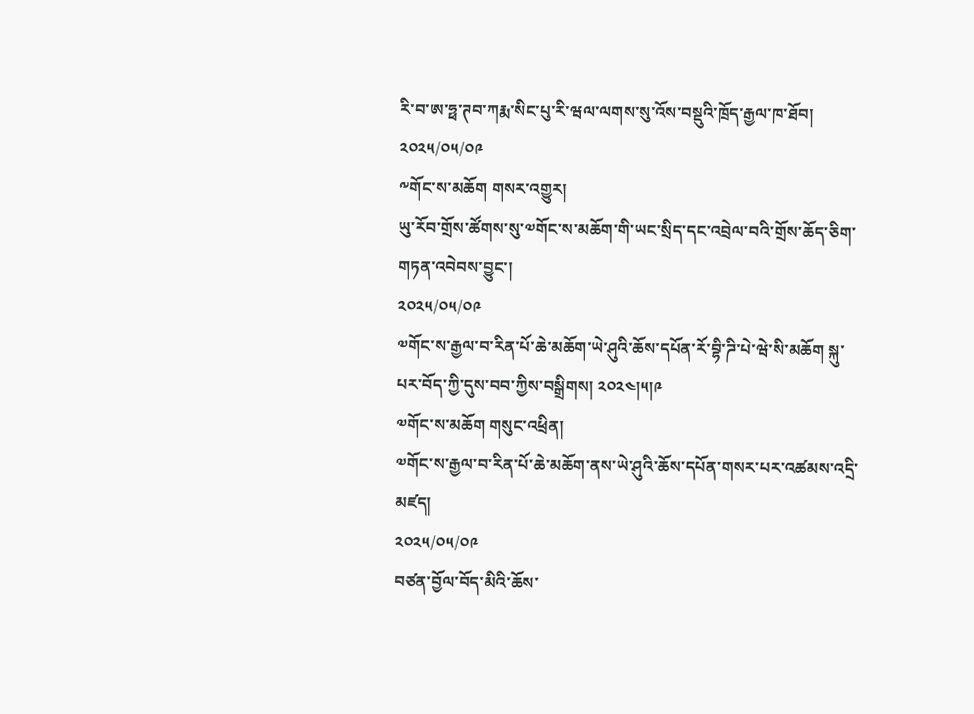རི་བ་ཨ་ཧྥ་ཊབ་ཀརྨ་སིང་པུ་རི་ཝལ་ལགས་སུ་འོས་བསྡུའི་ཁྲོད་རྒྱལ་ཁ་ཐོབ།
༢༠༢༥/༠༥/༠༩
༸གོང་ས་མཆོག གསར་འགྱུར།
ཡུ་རོབ་གྲོས་ཚོགས་སུ་༧གོང་ས་མཆོག་གི་ཡང་སྲིད་དང་འབྲེལ་བའི་གྲོས་ཆོད་ཅིག་གཏན་འབེབས་བྱུང་།
༢༠༢༥/༠༥/༠༩
༧གོང་ས་རྒྱལ་བ་རིན་པོ་ཆེ་མཆོག་ཡེ་ཤུའི་ཆོས་དཔོན་རོ་བྷི་ཌི་པེ་ཝེ་སི་མཆོག སྐུ་པར་བོད་ཀྱི་དུས་བབ་ཀྱིས་བསྒྲིགས། ༢༠༢༤།༥།༩
༧གོང་ས་མཆོག གསུང་འཕྲིན།
༧གོང་ས་རྒྱལ་བ་རིན་པོ་ཆེ་མཆོག་ནས་ཡེ་ཤུའི་ཆོས་དཔོན་གསར་པར་འཚམས་འདྲི་མཛད།
༢༠༢༥/༠༥/༠༩
བཙན་བྱོལ་བོད་མིའི་ཆོས་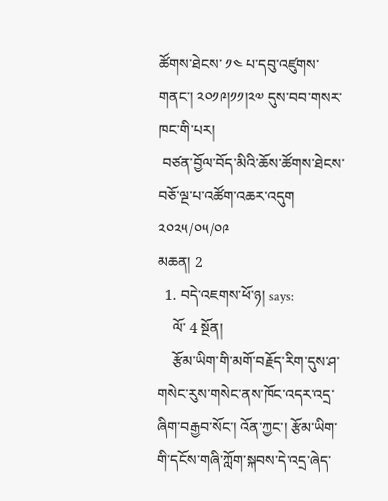ཚོགས་ཐེངས་ ༡༤ པ་དབུ་འཛུགས་གནང་། ༢༠༡༩།༡༡།༢༧ དུས་བབ་གསར་ཁང་གི་པར།
 བཙན་བྱོལ་བོད་མིའི་ཆོས་ཚོགས་ཐེངས་བཅོ་ལྔ་པ་འཚོག་འཆར་འདུག
༢༠༢༥/༠༥/༠༩
མཆན། 2
  1. བདེ་འཇགས་ཕོ་ཉ། says:
    ལོ་ 4 སྔོན།
    རྩོམ་ཡིག་གི་མགོ་བརྗོད་རིག་དུས་ཤ་གསེང་རུས་གསེང་ནས་ཁོང་འདར་འདྲ་ཞིག་བརྒྱབ་སོང་། འོན་ཀྱང་། རྩོམ་ཡིག་གི་དངོས་གཞི་ཀློག་སྐབས་དེ་འདྲ་ཞེད་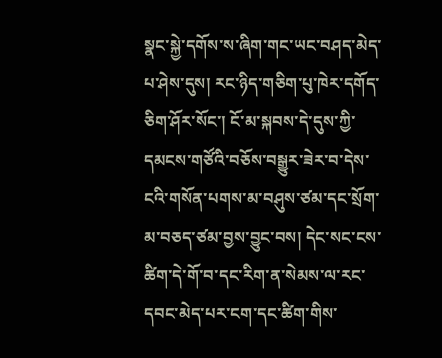སྣང་སྐྱེ་དགོས་ས་ཞིག་གང་ཡང་བཤད་མེད་པ་ཤེས་དུས། རང་ཉིད་གཅིག་པུ་ཁེར་དགོད་ཅིག་ཤོར་སོང་། ངོ་མ་སྐབས་དེ་དུས་ཀྱི་དམངས་གཙོའི་བཅོས་བསྒྱུར་ཟེར་བ་དེས་ངའི་གསོན་པགས་མ་བཤུས་ཙམ་དང་སྲོག་མ་བཅད་ཙམ་བྱས་བྱུང་བས། དེང་སང་ངས་ཚིག་དེ་གོ་བ་དང་རིག་ན་སེམས་ལ་རང་དབང་མེད་པར་ངག་དང་ཚིག་གིས་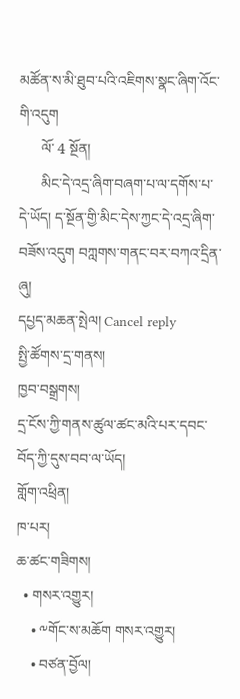མཚོན་ས་མི་ཐུབ་པའི་འཇིགས་སྣང་ཞིག་འོང་གི་འདུག
      ལོ་ 4 སྔོན།
      མིང་དེ་འདྲ་ཞིག་བཞག་པ་ལ་དགོས་པ་དེ་ཡོད། ད་སྔོན་གྱི་མིང་དེས་ཀྱང་དེ་འདྲ་ཞིག་བཟོས་འདུག བཀླགས་གནང་བར་བཀའ་དྲིན་ཞུ།
དཔྱད་མཆན་སྤེལ། Cancel reply
སྤྱི་ཚོགས་དྲ་གནས།
ཁྱབ་བསྒྲགས།
དྲ་ངོས་ཀྱི་གནས་ཚུལ་ཚང་མའི་པར་དབང་བོད་ཀྱི་དུས་བབ་ལ་ཡོད།
གློག་འཕྲིན།
ཁ་པར།
ཆ་ཚང་གཟིགས།
  • གསར་འགྱུར།
    • ༸གོང་ས་མཆོག གསར་འགྱུར།
    • བཙན་བྱོལ།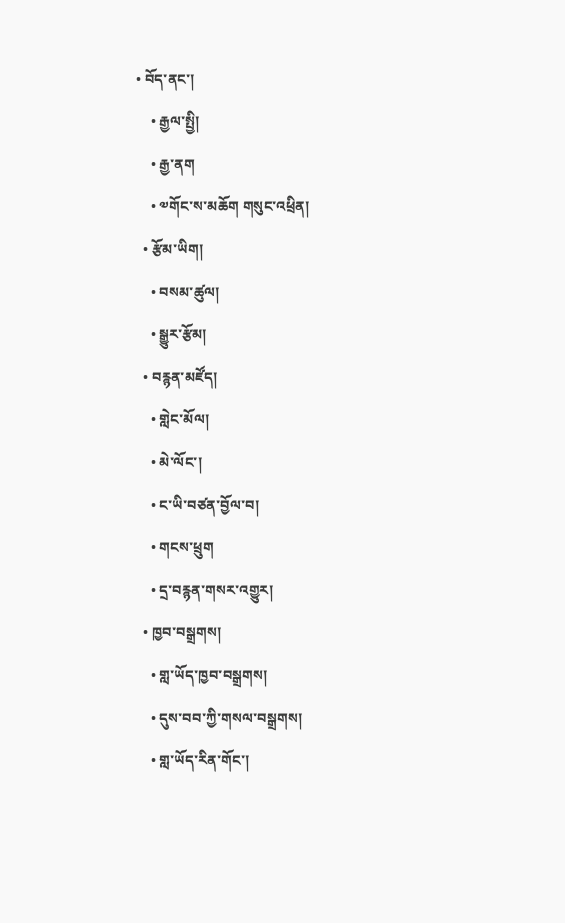• བོད་ནང་།
    • རྒྱལ་སྤྱི།
    • རྒྱ་ནག
    • ༧གོང་ས་མཆོག གསུང་འཕྲིན།
  • རྩོམ་ཡིག།
    • བསམ་ཚུལ།
    • སྒྱུར་རྩོམ།
  • བརྙན་མཛོད།
    • གླེང་མོལ།
    • མེ་ལོང་།
    • ང་ཡི་བཙན་བྱོལ་བ།
    • གངས་ཕྲུག
    • དྲ་བརྙན་གསར་འགྱུར།
  • ཁྱབ་བསྒྲགས།
    • གླ་ཡོད་ཁྱབ་བསྒྲགས།
    • དུས་བབ་ཀྱི་གསལ་བསྒྲགས།
    • གླ་ཡོད་རིན་གོང་།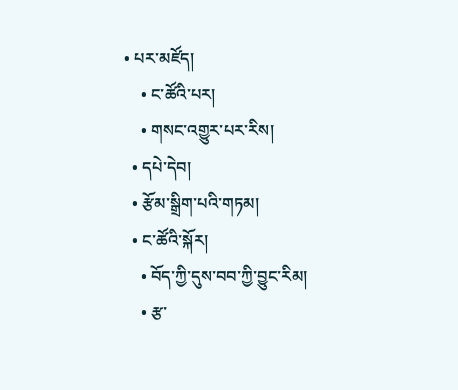• པར་མཛོད།
    • ང་ཚོའི་པར།
    • གསང་འགྱུར་པར་རིས།
  • དཔེ་དེབ།
  • རྩོམ་སྒྲིག་པའི་གཏམ།
  • ང་ཚོའི་སྐོར།
    • བོད་ཀྱི་དུས་བབ་ཀྱི་བྱུང་རིམ།
    • རྩ་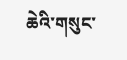ཆེའི་གསུང་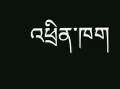འཕྲིན་ཁག